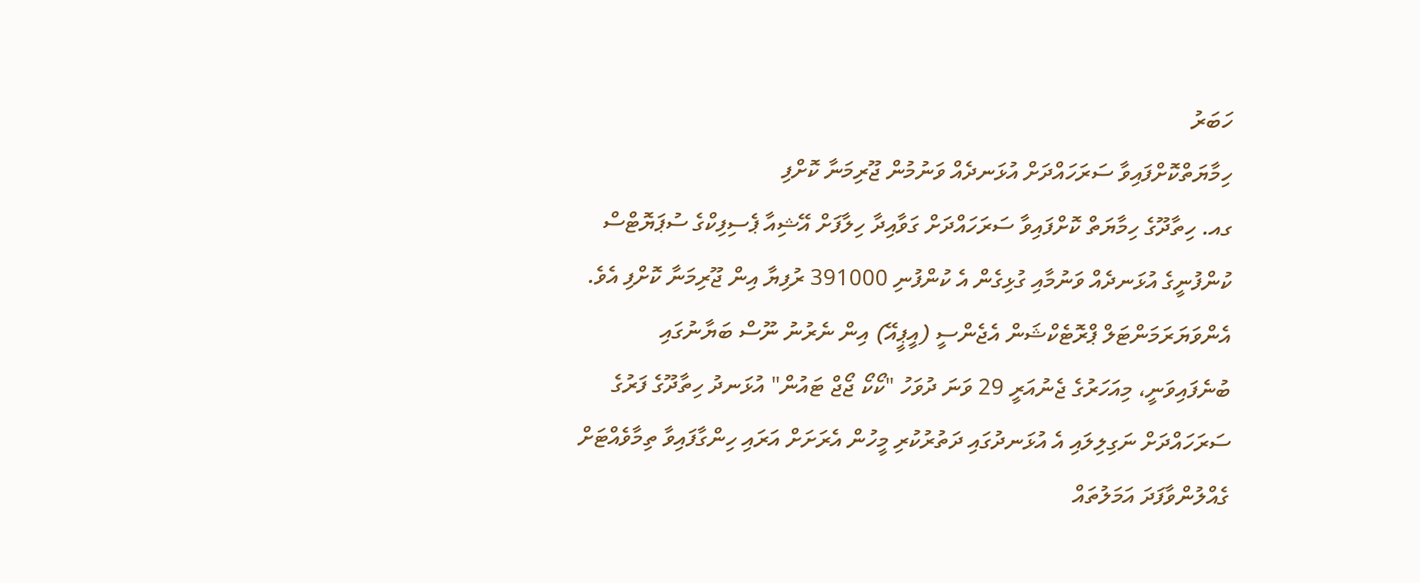ހަބަރު
ހިމާޔަތްކޮށްފައިވާ ސަރަހައްދަށް އުޅަނދެއް ވަނުމުން ޖޫރިމަނާ ކޮށްފި
ގއ. ހިތާދޫގެ ހިމާޔަތް ކޮށްފައިވާ ސަރަހައްދަށް ގަވާއިދާ ހިލާފަށް އޭޝިއާ ޕެސިފިކްގެ ސުޕަޔޮޓްސް ކުންފުނީގެ އުޅަނދެއް ވަނުމާއި ގުޅިގެން އެ ކުންފުނި 391000 ރުފިޔާ އިން ޖޫރިމަނާ ކޮށްފި އެވެ.
އެންވަޔަރަމަންޓަލް ޕްރޮޓެކްޝަން އެޖެންސީ (އީޕީއޭ) އިން ނެރުނު ނޫސް ބަޔާނުގައި ބުނެފައިވަނީ، މިއަހަރުގެ ޖެނުއަރީ 29 ވަނަ ދުވަހު "ކޯކޯ ޖޯޖް ޓައުން" އުޅަނދު ހިތާދޫގެ ފަރުގެ ސަރަހައްދަށް ނަގިލިލައި އެ އުޅަނދުގައި ދަތުރުކުރި މީހުން އެރަށަށް އަރައި ހިންގާފައިވާ ތިމާވެއްޓަށް ގެއްލުންވާފަދަ އަމަލުތައް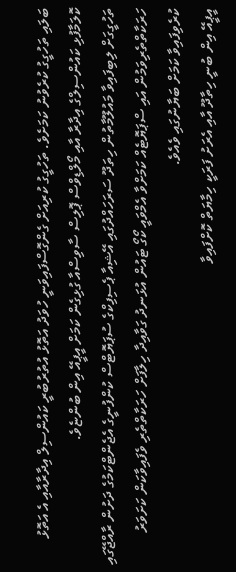ބަލައި ތަހުގީގު ކުރެވުނު ކަމަށެވެ. ތަހުގީގު ކުރިއަށް ގެންގޮސްފައިވަނީ ހުވަދު އަތޮޅު އުތުރުބުރީ ކައުންސިލް އިދާރާއާއި އެ އަތޮޅު ކޮލަމާފުޅި ކައުންސިލްގެ އިދާރާ އާއި މޯލްޑިވްސް ޕޮލިސް ސާވިސްއާ ގުޅިގެން ކަމަށް އީޕީއޭ އިން ބުންޏެވެ.
ތަހުގީގަށް ލިބިފައިވާ މައުލޫމާތުން ހިތަދޫ ސަރަހައްދުގައި އޭޝިއާ ޕެސިފިކްގެ ސުޕަޔޮޓްސް ކުންފުނީގެ އެޖެންޓްކަމުގެ ދަށުން ރާއްޖޭގައި ހަރަކާތްތެރިވަމުން އައި ސްޕަޔޮޓެއް ކަމަށްވާ އެމްވައީ ކޯގޯ ޓައުން އުޅަނދު ގަވާއިދާ ހިލާފަށް ހަރަކާތްތެރި ވެފައިވާކަން ކަށަވަރު ކުރެވިފައިވާ ކަމަށް ބަޔާނުގައި ވެއެވެ.
އީޕީއޭ އިން ބުނީ ހިތާދޫ އާއި އެރަށު ފަރަކީ ހިމާޔަތް ކޮށްފައިވާ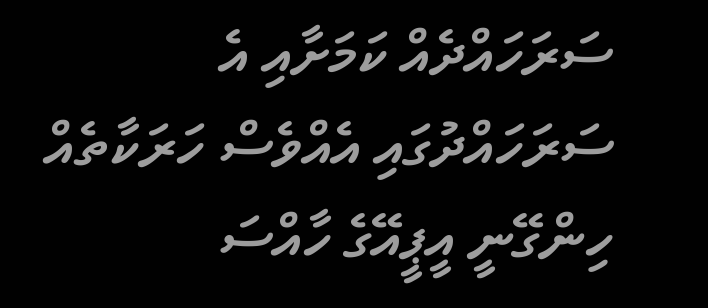ސަރަހައްދެއް ކަމަށާއި އެ ސަރަހައްދުގައި އެއްވެސް ހަރަކާތެއް ހިންގޭނީ އީޕީއޭގެ ހާއްސަ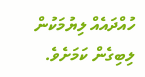ހުއްދައެއް ލިޔުމަކުން ލިބިގެން ކަމަށެވެ.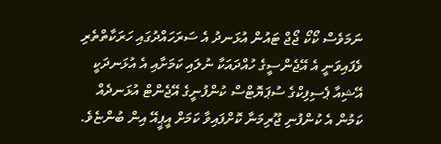ނަމަވެސް ކޯކޯ ޖޯޖް ޓައުން އުޅަނދު އެ ސަރަހައްދުގައި ހަރަކާތްތެރި ވެފައިވަނީ އެ އޭޖެންސީގެ ހުއްދައަކާ ނުލައި ކަމަށާއި އެ އުޅަނދަކީ އޭޝިއާ ޕެސިފިކްގެ ސުޕަޔޮޓްސް ކުންފުނީގެ އޭޖެންޓް އުޅަނދެއް ކަމުން އެ ކުންފުނި ޖޫރިމަނާ ކޮށްފައިވާ ކަމަށް އީޕީއޭ އިން ބުންޏެވެ.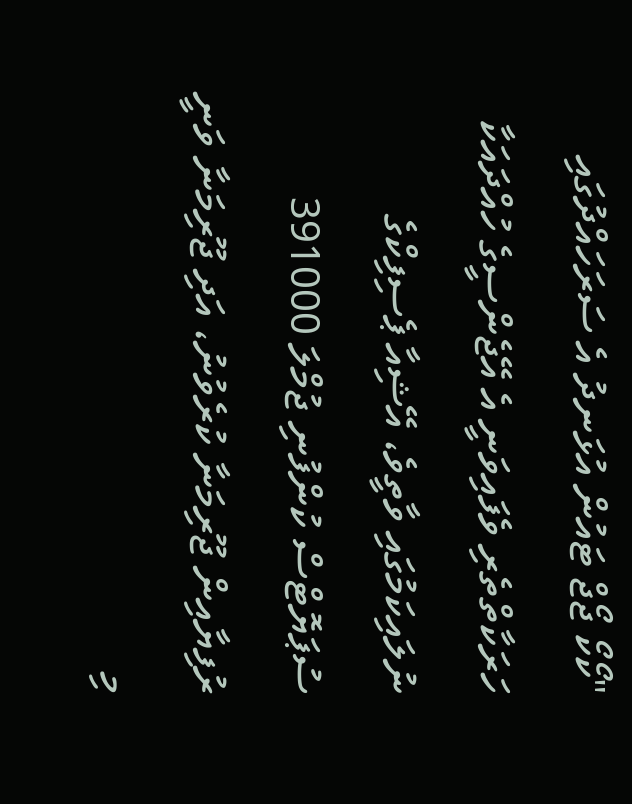"ކޯކޯ ޖޯޖް ޓައުން އުޅަނދު އެ ސަރަހައްދުގައި ހަރަކާތްތެރި ވެފައިވަނީ އެ އޭޖެންސީގެ ހުއްދައަކާ ނުލައިކަމުގައި ވާތީވެ، އޭޝިއާ ޕެސިފިކްގެ ސުޕަޔޮޓްސް ކުންފުނި ޖުމްލަ 391000 ރުފިޔާއިން ޖޫރިމަނާ ކުރެވުނު، އަދި ޖޫރިމަނާ ވަނީ މި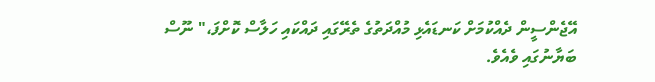އޭޖެންސީން ދެއްކުމަށް ކަނޑައެޅި މުއްދަތުގެ ތެރޭގައި ދައްކައި ހަލާސް ކޮށްފަ،" ނޫސް ބަޔާނުގައި ވެއެވެ.